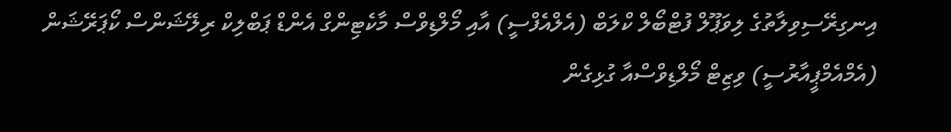އިނގިރޭސިވިލާތުގެ ލިވަޕޫލް ފުޓްބޯލް ކްލަބް (އެލްއެފްސީ) އާއި މޯލްޑިވްސް މާކެޓިންގް އެންޑް ޕަބްލިކް ރިލޭޝަންސް ކޯޕަރޭޝަން (އެމްއެމްޕީއާރުސީ) ވިޒިޓް މޯލްޑިވްސްއާ ގުޅިގެން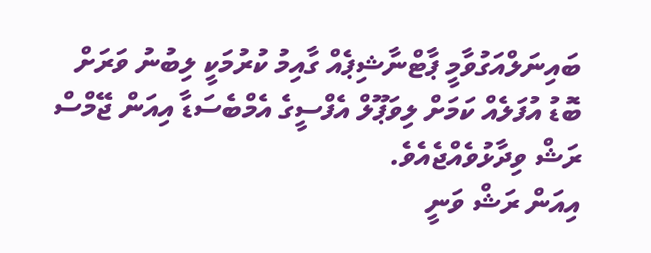ބައިނަލްއަގުވާމީ ޕާޓްނާޝިޕެއް ގާއިމު ކުރުމަކީ ލިބުނު ވަރަށް ބޮޑު އުފަލެއް ކަމަށް ލިވަޕޫލް އެފްސީގެ އެމްބެސަޑާ އިއަން ޖޭމްސް ރަޝް ވިދާޅުވެއްޖެއެވެ.
އިއަން ރަޝް ވަނީ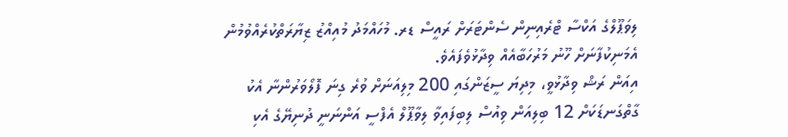ލިވަޕޫލްގެ އަކްސާ ޓްރެއިނިން ސެންޓަރަށް ރައީސް ޑރ. މުހައްމަދު މުއިއްޒު ޒިޔާރަތްކުރެއްވުމުން އެމަނިކުފާނަށް ހޫނު މަރުހަބާއެއް ވިދާޅުވެފައެވެ.
އިއަން ރަޝް ވިދާޅުވީ، މިދިޔަ ސީޒަންގައި 200 މިލިއަނަށް ވުރެ ގިނަ ފޮލޯވަރުންނާ އެކު ގާތްގަނޑަކަށް 12 ބިލިއަން ވިއުސް ލިބިފައިވާ ލިވާޕޫލް އެފްސީ އަންނަނީ ދުނިޔޭގެ އެކި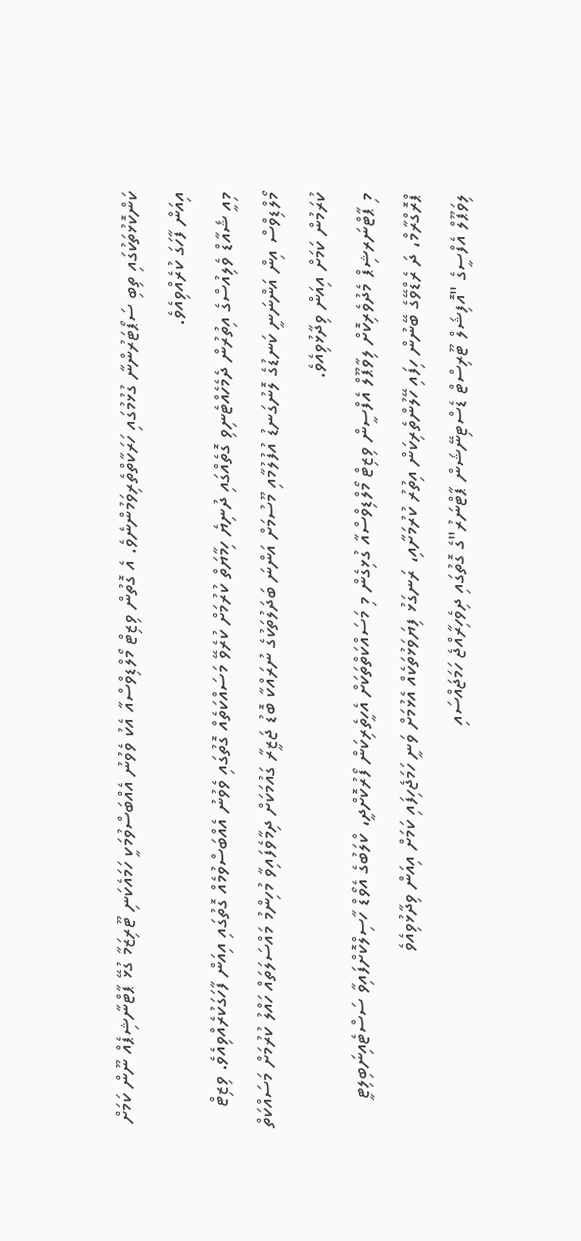ކަންކޮޅުތަކުގައި ތިބި ސަޕޯޓަރުންނާ ގުޅުމުގައި ހަރަކާތްތެރިވަމުންނެވެ. އެ ގޮތުން ވިޒިޓް މޯލްޑިވްސްއާ އެކު ވެވުނު އެއްބަސްވުމަކީ ހަމައެކަނި ޓޫރިޒަމާ ގުޅޭ ޕާޓްނާޝިޕެއް ނޫން ކަމަށް އިއަން ފާހަގަ ކުރެއްވިއެވެ.
މިއީ ޝެއާޑް ވެލިއުސްގެ އިތުރުން ދެމެހެއްޓެނިވި ގޮތެއްގައި ދުނިޔެ ހިމާޔަތް ކުރުމަށް ކުރެވޭ މަސައްކަތެއް ގޮތުގައި ވެވުނު އެއްބަސްވުމެއް ގޮތުގައި އިއަން ފާހަގަކުރެއްވިއެވެ. ވިޒިޓް މޯލްޑިވްސް އިން އަންނަނީ ކަނޑުގެ ލޮނުގަނޑު އުފުލުމާއި މޫސުމަށް އަންނަ ބަދަލުތަކުގެ ނުރައްކާ ބޮޑު ޖަޒީރާ ގައުމަކަށް ދިމާވެފައިވާ މުހިންމު މައްސަލަތައް ހައްލު ކުރުމަށް މަސައްކަތް ކުރަމުން ކަމަށް އިއަން ވިދާޅުވިއެވެ.
މި ޕާޓްނަރޝިޕް މެދުވެރިކޮށް ލިވާޕޫލް އެފްސީން ވިޒިޓް މޯލްޑިވްސްއާ ގުޅިގެން މި މަސައްކަތްތަކަށް އެހީތެރިކަން ފޯރުކޮށްދީ، ކްލަބުގެ އެވޯޑް ހާސިލްކޮށްފައިވާ ސަސްޓެއިނަބިލިޓީ ޕްރޮގްރާމް، ދަ ރެޑްވޭގެ ބޭނުން ހިފައި ހޭލުންތެރިކަން އިތުރު ކުރުމަށާއި، ރަނގަޅު ފިޔަވަޅުތަކެއް އެޅުމަށް ވަނީ ހަމަޖެހިފައި ކަމަށް އިއަން ވިދާޅުވިއެވެ
ލިވަޕޫލް އެފްސީގެ "އޮފިޝަލް ޓޫރިސްޓް ޑެސްޓިނޭޝަން ޕާޓްނަރު"ގެ ގޮތުގައި ދިވެހިރާއްޖެ ހަމަޖައްސައި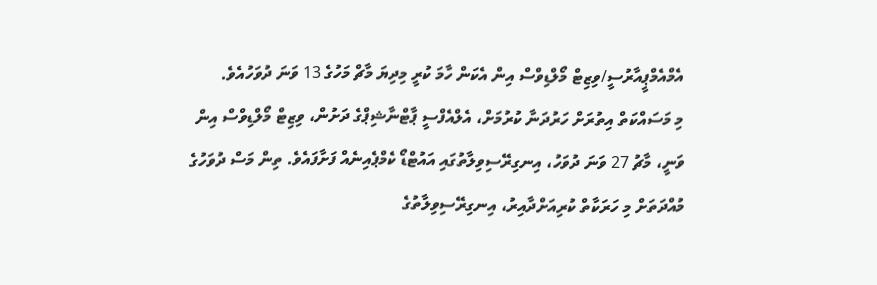އެމްއެމްޕީއާރުސީ/ވިޒިޓް މޯލްޑިވްސް އިން އެކަން ހާމަ ކުރީ މިދިޔަ މާޗް މަހުގެ 13 ވަނަ ދުވަހުއެވެ.
މި މަސައްކަތް އިތުރަށް ހަރުދަނާ ކުރުމަށް، އެލްއެފްސީ ޕާޓްނާޝިޕްގެ ދަށުން، ވިޒިޓް މޯލްޑިވްސް އިން ވަނީ، މާޗު 27 ވަނަ ދުވަހު، އިނގިރޭސިވިލާތުގައި އައުޓްޑޯ ކެމްޕެއިނެއް ފަށާފައެވެ. ތިން މަސް ދުވަހުގެ މުއްދަތަށް މި ހަރަކާތް ކުރިއަށްދާއިރު، އިނގިރޭސިވިލާތުގެ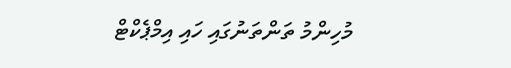މުހިންމު ތަންތަނުގައި ހައި އިމްޕެކްޓް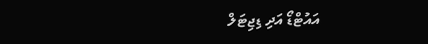އައުޓްޑޯ އަދި ޑިޖިޓަލް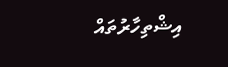އިޝްތިހާރުތައް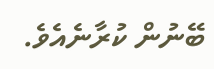ބޭނުން ކުރާނެއެވެ.